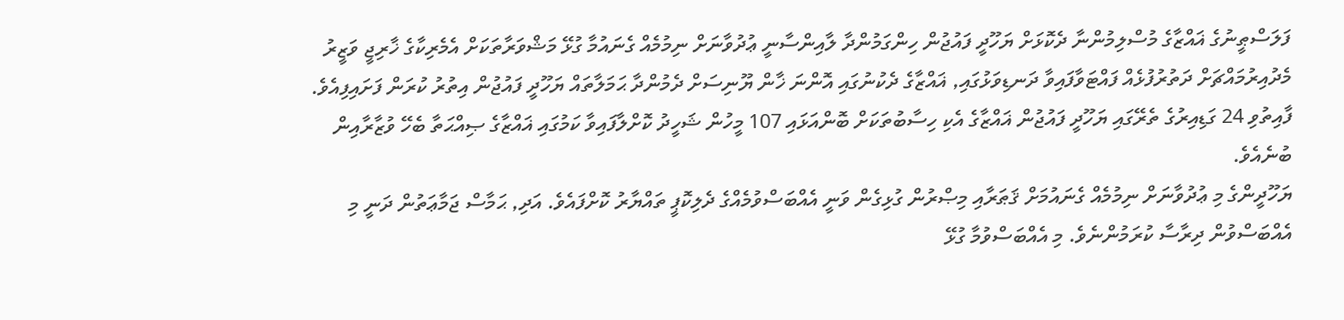ފަލަސްޠީނުގެ ޣައްޒާގެ މުސްލިމުންނާ ދެކޮޅަށް ޔަހޫދީ ފައުޖުން ހިންގަމުންދާ ލާއިންސާނީ ޢުދުވާނަށް ނިމުމެއް ގެނައުމާ ގުޅޭ މަޝްވަރާތަކަށް އެމެރިކާގެ ޚާރިޖީ ވަޒީރު މެދުއިރުމައްޗަށް ދަތުރުފުޅެއް ފައްޓަވާފައިވާ ދަނޑިވަޅުގައި, ޣައްޒާގެ ދެކުނުގައި އޮންނަ ޚާން ޔޫނިސަށް ދެމުންދާ ޙަމަލާތައް ޔަހޫދީ ފައުޖުން އިތުރު ކުރަން ފަށައިފިއެވެ. ފާއިތުވި 24 ގަޑިއިރުގެ ތެރޭގައި ޔަހޫދީ ފައުޖުން ޣައްޒާގެ އެކި ހިސާބުތަކަށް ބޮންއަޅައި 107 މީހުން ޝަހީދު ކޮށްލާފައިވާ ކަމުގައި ޣައްޒާގެ ޞިއްޙަތާ ބެހޭ ވުޒާރާއިން ބުނެއެވެ.
ޔަހޫދީންގެ މި ޢުދުވާނަށް ނިމުމެއް ގެނައުމަށް ޤަޠަރާއި މިޞްރުން ގުޅިގެން ވަނީ އެއްބަސްވުމެއްގެ ދެލިކޮޕީ ތައްޔާރު ކޮށްފައެވެ. އަދި, ޙަމާސް ޖަމާޢަތުން ދަނީ މި އެއްބަސްވުން ދިރާސާ ކުރަމުންނެވެ. މި އެއްބަސްވުމާ ގުޅޭ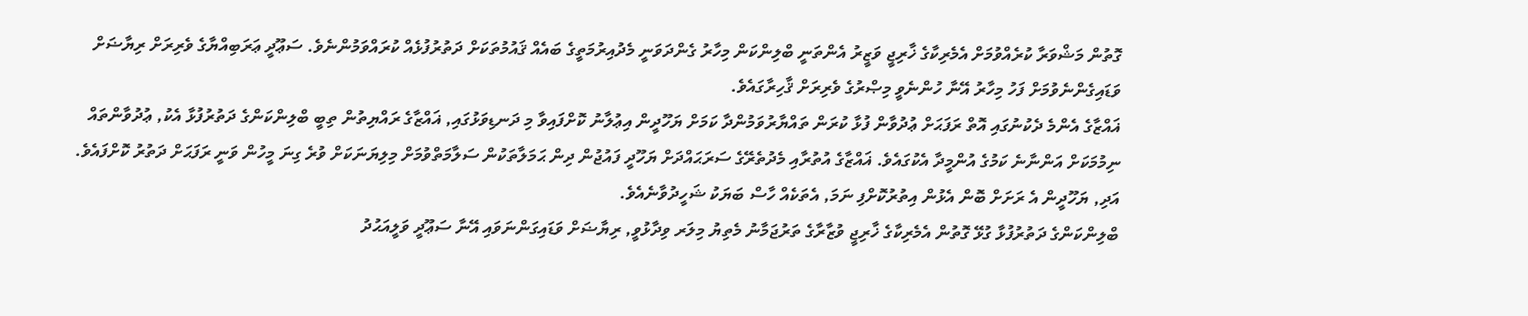ގޮތުން މަޝްވަރާ ކުރެއްވުމަށް އެމެރިކާގެ ޚާރިޖީ ވަޒީރު އެންތަނީ ބްލިންކަން މިހާރު ގެންދަވަނީ މެދުއިރުމަތީގެ ބައެއް ޤައުމުތަކަށް ދަތުރުފުޅެއް ކުރައްވަމުންނެވެ. ސަޢޫދީ ޢަރަބިއްޔާގެ ވެރިރަށް ރިޔާޟަށް ވަޑައިގެންނެވުމަށް ފަހު މިހާރު އޭނާ ހުންނެވީ މިޞްރުގެ ވެރިރަށް ޤާހިރާގައެވެ.
ޣައްޒާގެ އެންމެ ދެކުނުގައި އޮތް ރަފަޙަށް ޢުދުވާން ފުޅާ ކުރަން ތައްޔާރުވަމުންދާ ކަމަށް ޔަހޫދީން އިޢުލާނު ކޮށްފައިވާ މި ދަނޑިވަޅުގައި, ޣައްޒާގެ ރައްޔިތުން ތިބީ ބްލިންކަންގެ ދަތުރުފުޅާ އެކު, ޢުދުވާންތައް ނިމުމަކަށް އަންނާނެ ކަމުގެ އުންމީދާ އެކުގައެވެ. ޣައްޒާގެ އުތުރާއި މެދުތެރޭގެ ސަރަޙައްދަށް ޔަހޫދީ ފައުޖުން ދިން ޙަމަލާތަކުން ސަލާމަތްވުމަށް މިލިޔަނަކަށް ވުރެ ގިނަ މީހުން ވަނީ ރަފަޙަށް ދަތުރު ކޮށްފައެވެ. އަދި, ޔަހޫދީން އެ ރަށަށް ބޮން އެޅުން އިތުރުކޮށްފި ނަމަ, އެތަކެއް ހާސް ބަޔަކު ޝަހީދުވާނެއެވެ.
ބްލިންކަންގެ ދަތުރުފުޅާ ގުޅޭ ގޮތުން އެމެރިކާގެ ޚާރިޖީ ވުޒާރާގެ ތަރުޖަމާނު މެތިޔު މިލަރ ވިދާޅުވީ, ރިޔާޟަށް ވަޑައިގަންނަވައި އޭނާ ސަޢޫދީ ވަލީއަޙުދު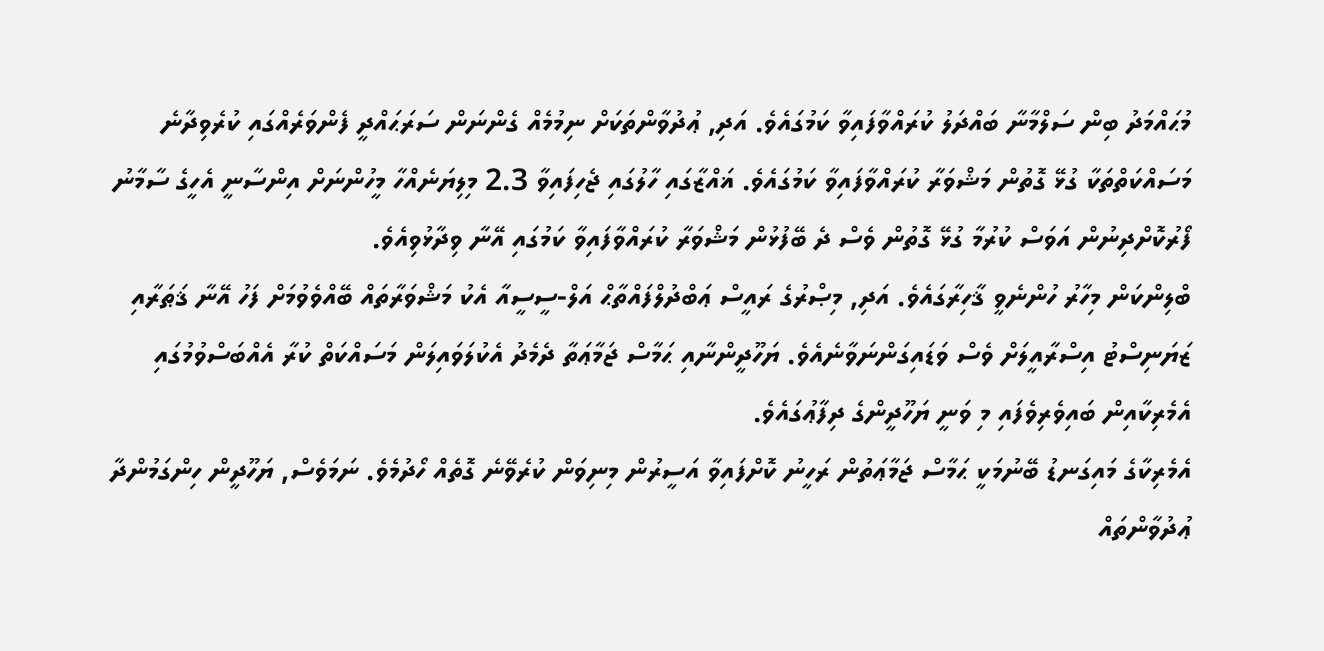މުޙައްމަދު ބިން ސަލްމާނާ ބައްދަލު ކުރައްވާފައިވާ ކަމުގައެވެ. އަދި, ޢުދުވާންތަކަށް ނިމުމެއް ގެންނަން ސަރަޙައްދީ ފެންވަރެއްގައި ކުރެވިދާނެ މަސައްކަތްތަކާ ގުޅޭ ގޮތުން މަޝްވަރާ ކުރައްވާފައިވާ ކަމުގައެވެ. ޣައްޒާގައި ހާލުގައި ޖެހިފައިވާ 2.3 މިލިޔަނެއްހާ މީހުންނަށް އިންސާނީ އެހީގެ ސާމާނު ފޯރުކޮށްދިނުން އަވަސް ކުރުމާ ގުޅޭ ގޮތުން ވެސް ދެ ބޭފުޅުން މަޝްވަރާ ކުރައްވާފައިވާ ކަމުގައި އޭނާ ވިދާޅުވިއެވެ.
ބްލިންކަން މިހާރު ހުންނެވީ ޤާހިރާގައެވެ. އަދި, މިޞްރުގެ ރައީސް ޢަބްދުލްފައްތާޙް އަލް-ސީސީއާ އެކު މަޝްވަރާތައް ބޭއްވެވުމަށް ފަހު އޭނާ ޤަޠަރާއި ޒަޔަނިސްޓު އިސްރާއީލަށް ވެސް ވަޑައިގަންނަވާނެއެވެ. ޔަހޫދީންނާއި ޙަމާސް ޖަމާޢަތާ ދެމެދު އެކުލަވައިލަން މަސައްކަތް ކުރާ އެއްބަސްވުމުގައި އެމެރިކާއިން ބައިވެރިވެފައި މި ވަނީ ޔަހޫދީންގެ ދިފާޢުގައެވެ.
އެމެރިކާގެ މައިގަނޑު ބޭނުމަކީ ޙަމާސް ޖަމާޢަތުން ރަހީނު ކޮށްފައިވާ އަސީރުން މިނިވަން ކުރެވޭނެ ގޮތެއް ހޯދުމެވެ. ނަމަވެސް, ޔަހޫދީން ހިންގަމުންދާ ޢުދުވާންތައް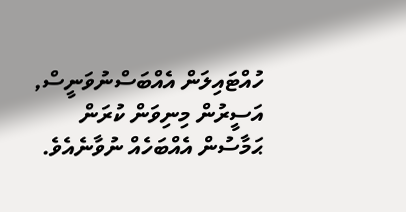ހުއްޓައިލަން އެއްބަސްނުވަނީސް, އަސީރުން މިނިވަން ކުރަން ޙަމާސުން އެއްބަހެއް ނުވާނެއެވެ.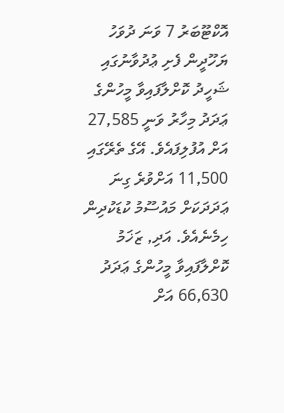އޮކްޓޫބަރު 7 ވަނަ ދުވަހު ޔަހޫދީން ފެށި ޢުދުވާނުގައި ޝަހީދު ކޮށްލާފައިވާ މީހުންގެ ޢަދަދު މިހާރު ވަނީ 27,585 އަށް އުފުލިފައެވެ. އޭގެ ތެރޭގައި 11,500 އަށްވުރެ ގިނަ ޢަދަދަކަށް މައުސޫމު ކުޑަކުދިން ހިމެނެއެވެ. އަދި, ޒަޚަމު ކޮށްލާފައިވާ މީހުންގެ ޢަދަދު 66,630 އަށް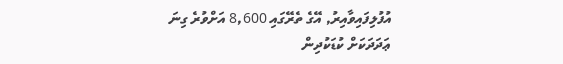އުފުލިފައިވާއިރު, އޭގެ ތެރޭގައި 8,600 އަށްވުރެ ގިނަ ޢަދަދަކަށް ކުޑަކުދިން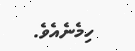ހިމެނެއެވެ.